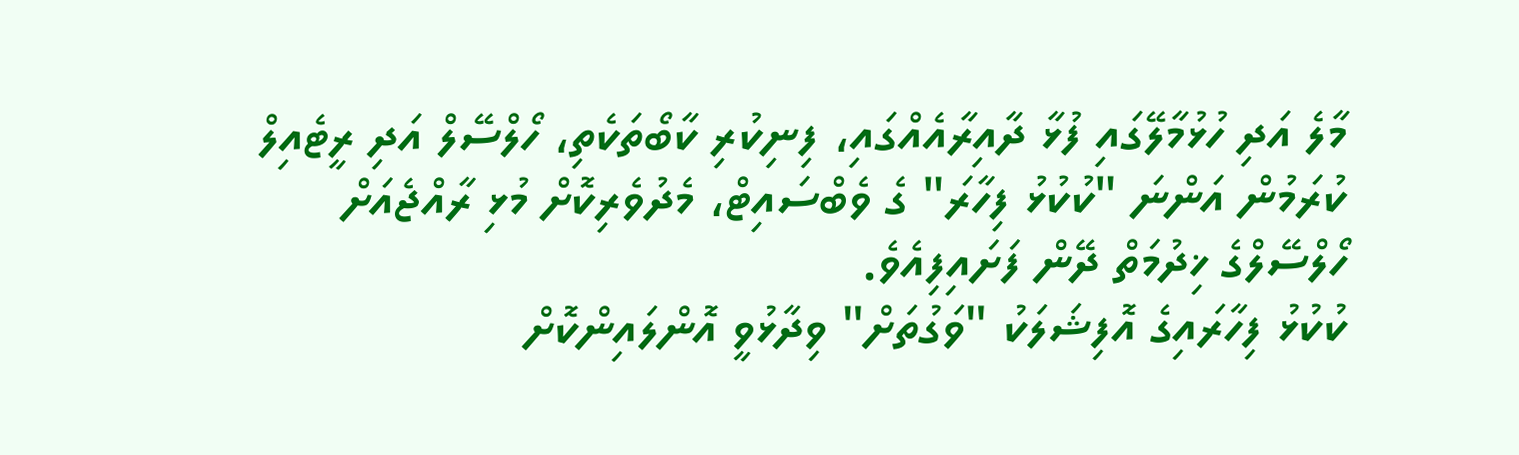މާލެ އަދި ހުޅުމާލޭގައި ފުޅާ ދާއިރާއެއްގައި، ފިނިކުރި ކާބޯތަކެތި، ހޯލްސޭލް އަދި ރީޓެއިލް ކުރަމުން އަންނަ "ކުކުޅު ފިހާރަ" ގެ ވެބްސައިޓް، މެދުވެރިކޮށް މުޅި ރާއްޖެއަށް ހޯލްސޭލްގެ ޚިދުމަތް ދޭން ފަށައިފިއެވެ.
ކުކުޅު ފިހާރައިގެ އޮފިޝަލަކު "ވަގުތަށް" ވިދާޅުވީ އޮންލައިންކޮށް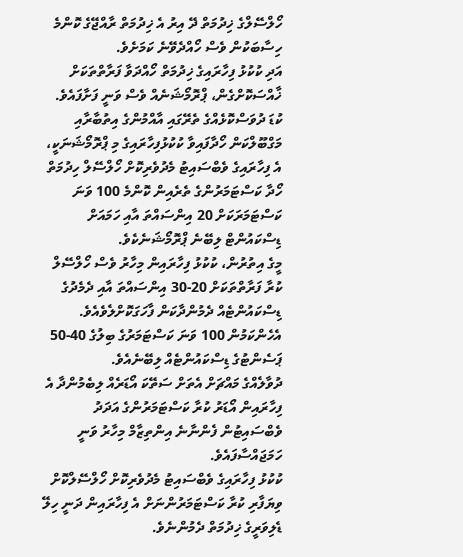ހޯލްސޭލްގެ ޚިދުމަތް ދޭ އިރު އެ ޚިދުމަތް ރާއްޖޭގެ ކޮންމެ ހިސާބަކުން ވެސް ހޯއްދެވޭނެ ކަމަށެވެ.
އަދި ކުކުޅު ފިހާރައިގެ ޚިދުމަތް ހޯއްދަވާ ފަރާތްތަކަށް ޚާއްސަކޮށްގެން، ޕްރޮމޯޝަނެއް ވެސް ވަނީ ފަށާފައެވެ.
ކުޑަ ދުވަސްކޮޅެއްގެ ތެރޭގައި އާއްމުންގެ އިތުބާރާއި މަގްބޫލްކަން ހޯދާފައިވާ ކުކުޅުފިހާރައިގެ މި ޕްރޮމޯޝަނަކީ، އެ ފިހާރައިގެ ވެބްސައިޓު މެދުވެރިކޮށް ހޯލްސޭލް ހިދުމަތް ހޯދާ ކަސްޓަމަރުންގެ ތެރެއިން ކޮންމެ 100 ވަނަ ކަސްޓަމަރަކަށް 20 އިންސައްތަ އާއި ހަމައަށް ޑިސްކައުންޓް ލިބޭނެ ޕްރޮމޯޝަނެކެވެ.
މީގެ އިތުރުން، ކުކުޅު ފިހާރައިން މިހާރު ވެސް ހޯލްސޭލް ކުރާ ފަރާތްތަކަށް 20-30 އިންސައްތަ އާއި ދެމެދުގެ ޑިސްކައުންޓެއް ދެމުންދާކަން ފާހަގަކޮށްލެވެއެވެ. އެހެންކަމުން 100 ވަނަ ކަސްޓަމަރުގެ ބިލުގެ 40-50 ޕަސެންޓުގެ ޑިސްކައުންޓެއް ލިބޭނެއެވެ.
ދުވާލެއްގެ މައްޗަށް އެތަށް ސަތޭކަ އޯޑަރެއް ލިބެމުންދާ އެ ފިހާރައިން އޯޑަރު ކުރާ ކަސްޓަމަރުންގެ އަދަދު ވެބްސައިޓުން ފެންނާނެ އިންތިޒާމް މިހާރު ވަނީ ހަމަޖައްސާފައެވެ.
ކުކުޅު ފިހާރައިގެ ވެބްސައިޓު މެދުވެރިކޮށް ހޯލްސޭލްކޮށް ވިޔަފާރި ކުރާ ކަސްޓަމަރުންނަށް އެ ފިހާރައިން ދަނީ ހިލޭ ޑެލިވަރީގެ ޚިދުމަތް ދެމުންނެވެ.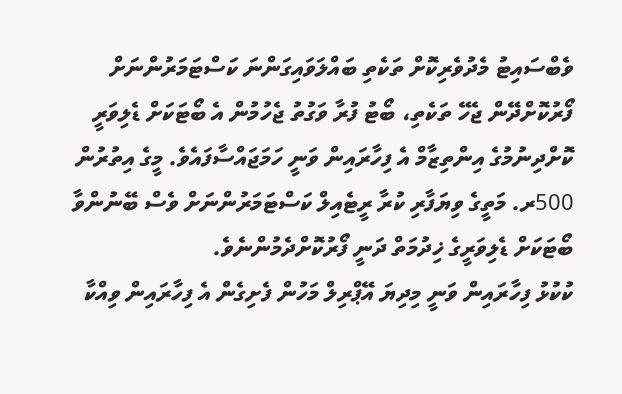ވެބްސައިޓު މެދުވެރިކޮށް ތަކެތި ބައްލަވައިގަންނަ ކަސްޓަމަރުންނަށް ފޯރުކޮށްދޭން ޖެހޭ ތަކެތި، ބޯޓު ފުރާ ވަގުތު ޖެހުމުން އެ ބޯޓަކަށް ޑެލިވަރީ ކޮށްދިނުމުގެ އިންތިޒާމް އެ ފިހާރައިން ވަނީ ހަމަޖައްސާފައެވެ. މީގެ އިތުރުން 500ރ. މަތީގެ ވިޔަފާރި ކުރާ ރީޓެއިލް ކަސްޓަމަރުންނަށް ވެސް ބޭނުންވާ ބޯޓަކަށް ޑެލިވަރީގެ ޚިދުމަތް ދަނީ ފޯރުކޮށްދެމުންނެވެ.
ކުކުޅު ފިހާރައިން ވަނީ މިދިޔަ އޭޕްރިލް މަހުން ފެށިގެން އެ ފިހާރައިން ވިއްކާ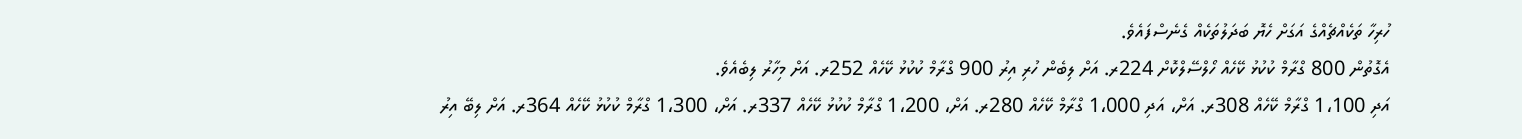ހުރިހާ ތަކެއްޗެއްގެ އަގަށް ހެޔޮ ބަދަލުތަކެއް ގެނެސްފައެވެ.
އެގޮތުން 800 ގްރާމް ކުކުޅު ކޭހެއް ހޯލްސޭލްކޮށް 224ރ. އަށް ލިބެން ހުރި އިރު 900 ގްރާމް ކުކުޅު ކޭހެއް 252ރ. އަށް މިހާރު ލިބެއެވެ.
އަދި 1،100 ގްރާމް ކޭހެއް 308ރ. އަށް، އަދި 1،000 ގްރާމް ކޭހެއް 280ރ. އަށް، 1،200 ގްރާމް ކުކުޅު ކޭހެއް 337ރ. އަށް، 1،300 ގްރާމް ކުކުޅު ކޭހެއް 364ރ. އަށް ލިބޭ އިރު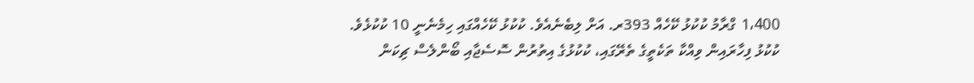1،400 ގްރާމު ކުކުޅު ކޭހެއް 393ރ. އަށް ލިބެނެއެވެ. ކުކުޅު ކޭހެއްގައި ހިމެނެނީ 10 ކުކުޅެވެ.
ކުކުޅު ފިހާރައިން ވިއްކާ ތަކެތީގެ ތެރޭގައި، ކުކުޅުގެ އިތުރުން ސޮސެޖާއި ބޯންލެސް ޗިކަން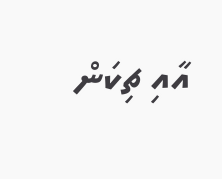އާއި ޗިކަން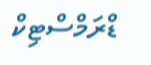ޑްރަމްސްޓިކް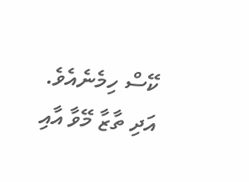ކޭސް ހިމެނެއެވެ. އަދި ތާޒާ މޭވާ އާއި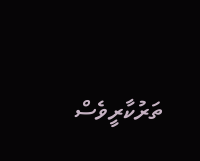ތަރުކާރީވެސް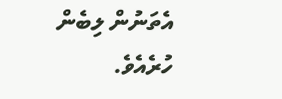އެތަނުން ލިބެން ހުރެއެވެ.